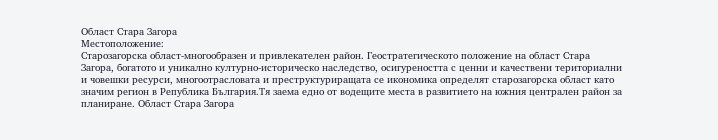Област Стара Загора
Местоположение:
Старозагорска област-многообразен и привлекателен район. Геостратегическото положение на област Стара Загора, богатото и уникално културно-историческо наследство, осигуреността с ценни и качествени териториални и човешки ресурси, многоотрасловата и преструктуриращата се икономика определят старозагорска област като значим регион в Република България.Тя заема едно от водещите места в развитието на южния централен район за планиране. Област Стара Загора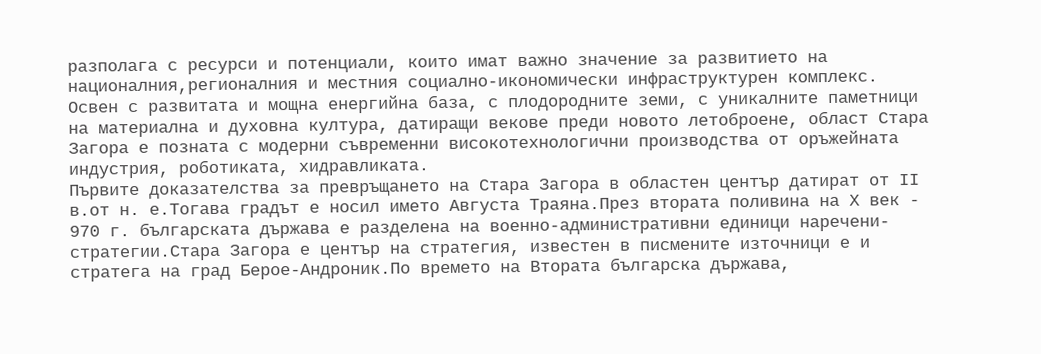разполага с ресурси и потенциали, които имат важно значение за развитието на националния,регионалния и местния социално-икономически инфраструктурен комплекс.
Освен с развитата и мощна енергийна база, с плодородните земи, с уникалните паметници на материална и духовна култура, датиращи векове преди новото летоброене, област Стара Загора е позната с модерни съвременни високотехнологични производства от оръжейната индустрия, роботиката, хидравликата.
Първите доказателства за превръщането на Стара Загора в областен център датират от ІІ в.от н. е.Тогава градът е носил името Августа Траяна.През втората поливина на Х век - 970 г. българската държава е разделена на военно-административни единици наречени-стратегии.Стара Загора е център на стратегия, известен в писмените източници е и стратега на град Берое-Андроник.По времето на Втората българска държава,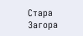Стара Загора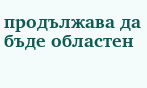продължава да бъде областен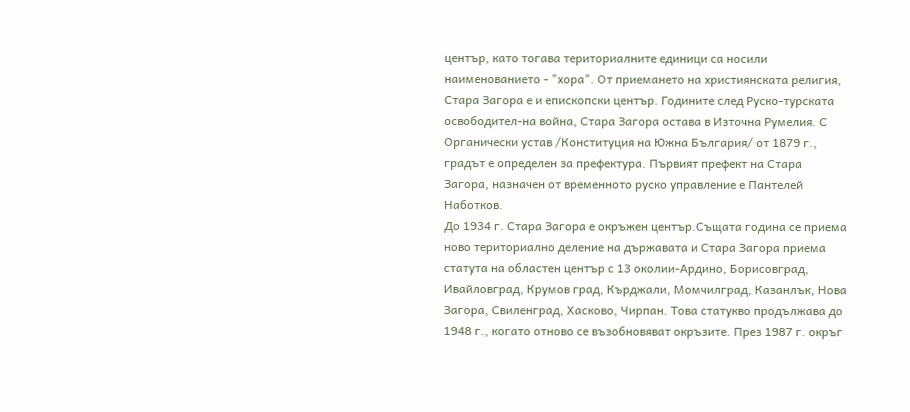център, като тогава териториалните единици са носили наименованието - "хора". От приемането на християнската религия, Стара Загора е и епископски център. Годините след Руско-турската освободител-на война, Стара Загора остава в Източна Румелия. С Органически устав /Конституция на Южна България/ от 1879 г., градът е определен за префектура. Първият префект на Стара Загора, назначен от временното руско управление е Пантелей Наботков.
До 1934 г. Стара Загора е окръжен център.Същата година се приема ново териториално деление на държавата и Стара Загора приема статута на областен център с 13 околии-Ардино, Борисовград, Ивайловград, Крумов град, Кърджали, Момчилград, Казанлък, Нова Загора, Свиленград, Хасково, Чирпан. Това статукво продължава до 1948 г., когато отново се възобновяват окръзите. През 1987 г. окръг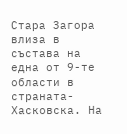Стара Загора влиза в състава на една от 9-те области в страната- Хасковска. На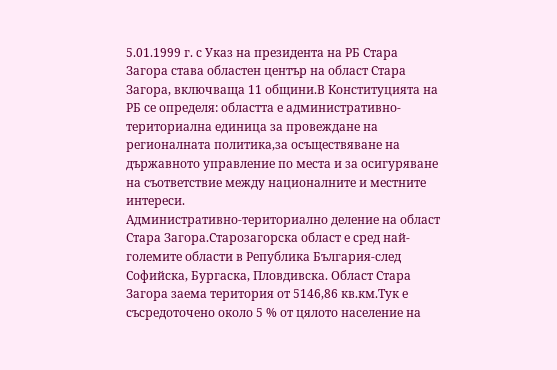5.01.1999 г. с Указ на президента на РБ Стара Загора става областен център на област Стара Загора, включваща 11 общини.В Конституцията на РБ се определя: областта е административно-териториална единица за провеждане на регионалната политика,за осъществяване на държавното управление по места и за осигуряване на съответствие между националните и местните интереси.
Административно-териториално деление на област Стара Загора.Старозагорска област е сред най-големите области в Република България-след Софийска, Бургаска, Пловдивска. Област Стара Загора заема територия от 5146,86 кв.км.Тук е съсредоточено около 5 % от цялото население на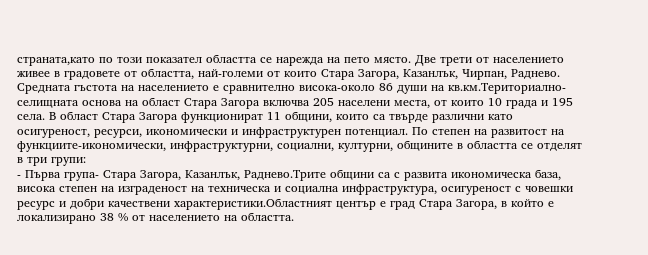страната,като по този показател областта се нарежда на пето място. Две трети от населението живее в градовете от областта, най-големи от които Стара Загора, Казанлък, Чирпан, Раднево. Средната гъстота на населението е сравнително висока-около 86 души на кв.км.Териториално-селищната основа на област Стара Загора включва 205 населени места, от които 10 града и 195 села. В област Стара Загора функционират 11 общини, които са твърде различни като осигуреност, ресурси, икономически и инфраструктурен потенциал. По степен на развитост на функциите-икономически, инфраструктурни, социални, културни, общините в областта се отделят в три групи:
- Първа група- Стара Загора, Казанлък, Раднево.Трите общини са с развита икономическа база, висока степен на изграденост на техническа и социална инфраструктура, осигуреност с човешки ресурс и добри качествени характеристики.Областният център е град Стара Загора, в който е локализирано 38 % от населението на областта.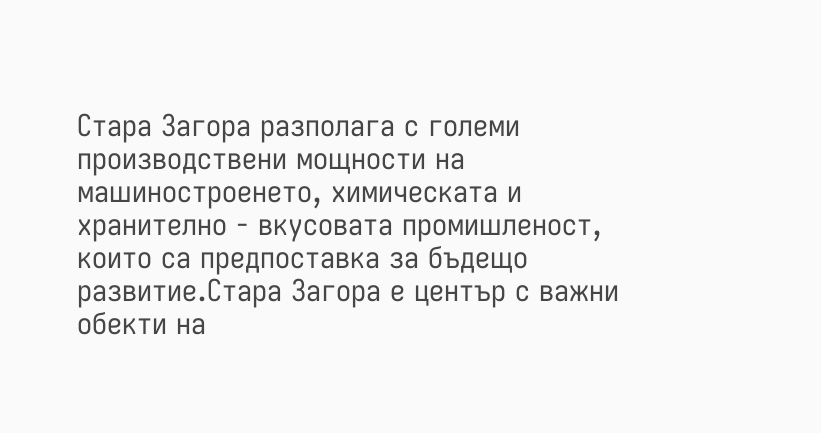Стара Загора разполага с големи производствени мощности на машиностроенето, химическата и хранително - вкусовата промишленост, които са предпоставка за бъдещо развитие.Стара Загора е център с важни обекти на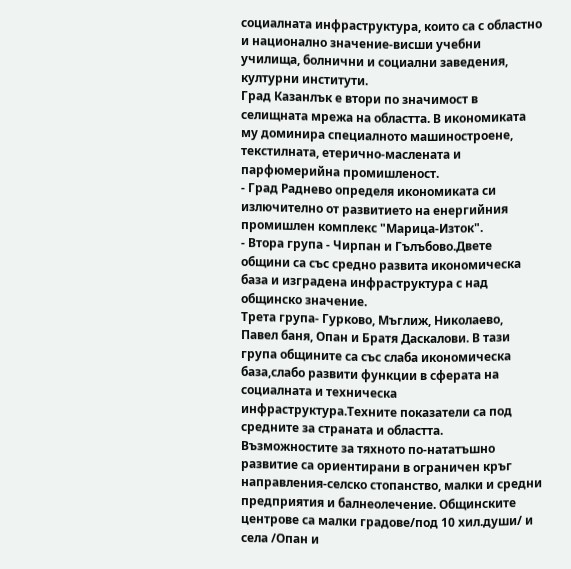социалната инфраструктура, които са с областно и национално значение-висши учебни училища, болнични и социални заведения, културни институти.
Град Казанлък е втори по значимост в селищната мрежа на областта. В икономиката му доминира специалното машиностроене, текстилната, етерично-маслената и парфюмерийна промишленост.
- Град Раднево определя икономиката си излючително от развитието на енергийния промишлен комплекс "Марица-Изток".
- Втора група - Чирпан и Гълъбово.Двете общини са със средно развита икономическа база и изградена инфраструктура с над общинско значение.
Трета група- Гурково, Мъглиж, Николаево, Павел баня, Опан и Братя Даскалови. В тази група общините са със слаба икономическа база,слабо развити функции в сферата на социалната и техническа инфраструктура.Техните показатели са под средните за страната и областта. Възможностите за тяхното по-нататъшно развитие са ориентирани в ограничен кръг направления-селско стопанство, малки и средни предприятия и балнеолечение. Общинските центрове са малки градове/под 10 хил.души/ и села /Опан и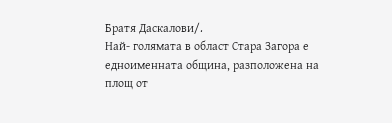Братя Даскалови/.
Най- голямата в област Стара Загора е едноименната община, разположена на площ от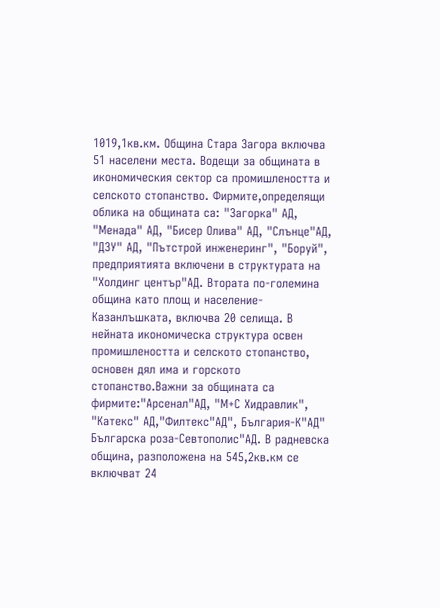1019,1кв.км. Община Стара Загора включва 51 населени места. Водещи за общината в икономическия сектор са промишлеността и селското стопанство. Фирмите,определящи облика на общината са: "Загорка" АД, "Менада" АД, "Бисер Олива" АД, "Слънце"АД, "ДЗУ" АД, "Пътстрой инженеринг", "Боруй", предприятията включени в структурата на "Холдинг център"АД. Втората по-големина община като площ и население- Казанлъшката, включва 20 селища. В нейната икономическа структура освен промишлеността и селското стопанство, основен дял има и горското стопанство.Важни за общината са фирмите:"Арсенал"АД, "М+С Хидравлик", "Катекс" АД,"Филтекс"АД", България-К"АД" Българска роза-Севтополис"АД. В радневска община, разположена на 545,2кв.км се включват 24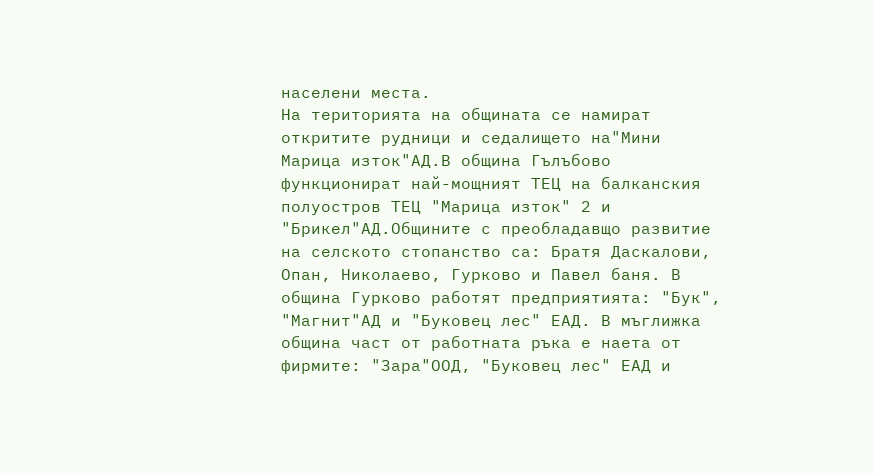населени места.
На територията на общината се намират откритите рудници и седалището на"Мини Марица изток"АД.В община Гълъбово функционират най-мощният ТЕЦ на балканския полуостров ТЕЦ "Марица изток" 2 и "Брикел"АД.Общините с преобладавщо развитие на селското стопанство са: Братя Даскалови, Опан, Николаево, Гурково и Павел баня. В община Гурково работят предприятията: "Бук", "Магнит"АД и "Буковец лес" ЕАД. В мъглижка община част от работната ръка е наета от фирмите: "Зара"ООД, "Буковец лес" ЕАД и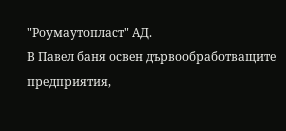"Роумаутопласт" АД.
В Павел баня освен дървообработващите предприятия,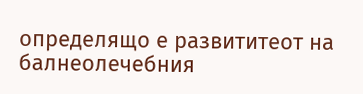определящо е развититеот на балнеолечебния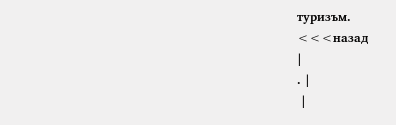туризъм.
<<<назад
|
. |
 |